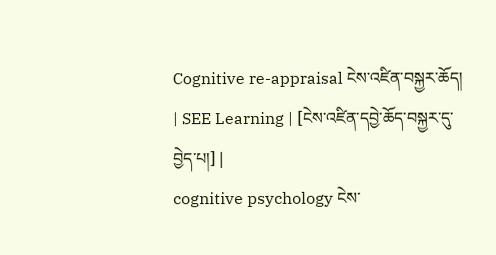Cognitive re-appraisal ངེས་འཛིན་བསྐྱར་ཆོད། | SEE Learning | [ངེས་འཛིན་དབྱེ་ཆོད་བསྐྱར་དུ་བྱེད་པ།] |
cognitive psychology ངེས་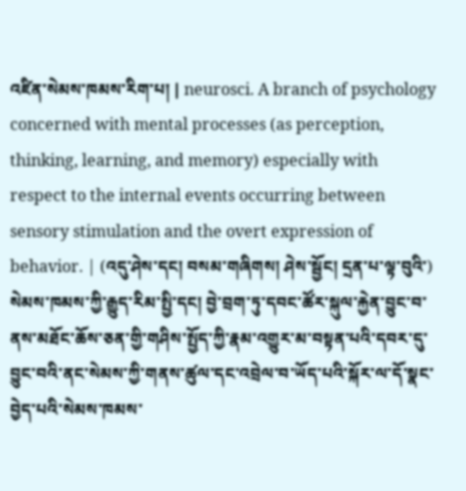འཛིན་སེམས་ཁམས་རིག་པ། | neurosci. A branch of psychology concerned with mental processes (as perception, thinking, learning, and memory) especially with respect to the internal events occurring between sensory stimulation and the overt expression of behavior. | (འདུ་ཤེས་དང། བསམ་གཞིགས། ཤེས་སྦྱོང། དྲན་པ་ལྟ་བུའི་) སེམས་ཁམས་ཀྱི་རྒྱུད་རིམ་སྤྱི་དང། བྱེ་བྲག་ཏུ་དབང་ཚོར་སྐུལ་རྐྱེན་བྱུང་བ་ནས་མཐོང་ཆོས་ཅན་གྱི་གཤིས་སྤྱོད་ཀྱི་རྣམ་འགྱུར་མ་བསྟན་པའི་དབར་དུ་བྱུང་བའི་ནང་སེམས་ཀྱི་གནས་ཚུལ་དང་འབྲེལ་བ་ཡོད་པའི་སྐོར་ལ་དོ་སྣང་བྱེད་པའི་སེམས་ཁམས་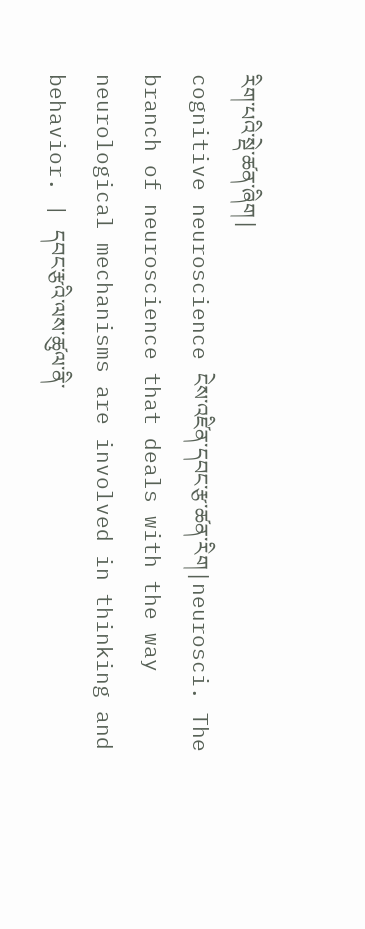རིག་པའི་སྡེ་ཚན་ཞིག |
cognitive neuroscience ངེས་འཛིན་དབང་རྩ་ཚན་རིག | neurosci. The branch of neuroscience that deals with the way neurological mechanisms are involved in thinking and behavior. | དབང་རྩའི་ལས་ཚུལ་ནི་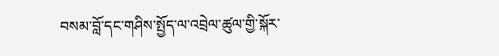བསམ་བློ་དང་གཤིས་སྤྱོད་ལ་འབྲེལ་ཚུལ་གྱི་སྐོར་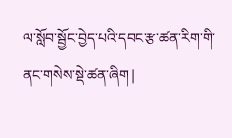ལ་སློབ་སྦྱོང་བྱེད་པའི་དབང་རྩ་ཚན་རིག་གི་ནང་གསེས་སྡེ་ཚན་ཞིག |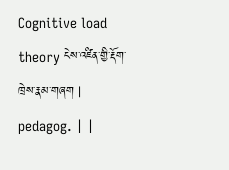Cognitive load theory ངེས་འཛིན་གྱི་རྡོག་ཁྲེས་རྣམ་གཞག | pedagog. | |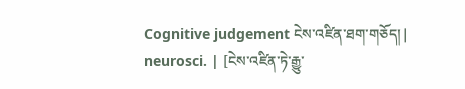Cognitive judgement ངེས་འཛིན་ཐག་གཅོད། | neurosci. | [ངེས་འཛིན་ཏེ་རྒྱུ་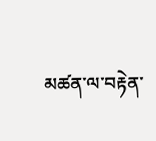མཚན་ལ་བརྟེན་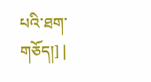པའི་ཐག་གཅོད།] |